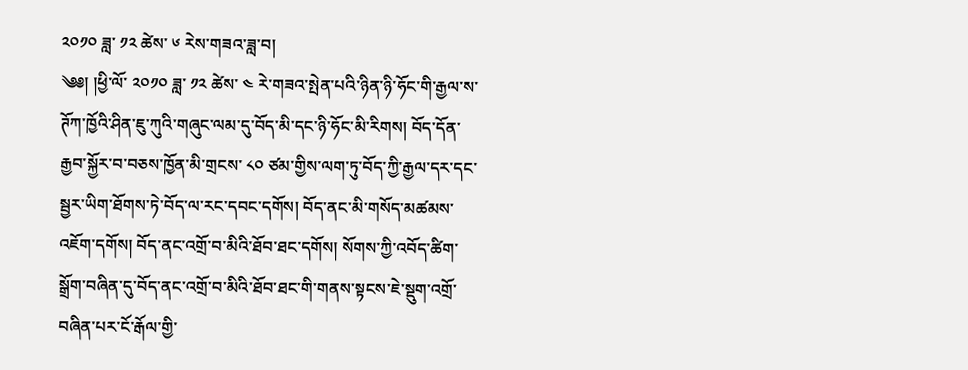༢༠༡༠ ཟླ་ ༡༢ ཚེས་ ༦ རེས་གཟའ་ཟླ་བ།
༄༅། །ཕྱི་ལོ་ ༢༠༡༠ ཟླ་ ༡༢ ཚེས་ ༤ རེ་གཟའ་སྤེན་པའི་ཉིན་ཉི་ཧོང་གི་རྒྱལ་ས་ཊོཀ་ཁྱོའི་ཤིན་ཇུ་ཀུའི་གཞུང་ལམ་དུ་བོད་མི་དང་ཉི་ཧོང་མི་རིགས། བོད་དོན་རྒྱབ་སྐྱོར་བ་བཅས་ཁྱོན་མི་གྲངས་ ༨༠ ཙམ་གྱིས་ལག་ཏུ་བོད་ཀྱི་རྒྱལ་དར་དང་སྦྱར་ཡིག་ཐོགས་ཏེ་བོད་ལ་རང་དབང་དགོས། བོད་ནང་མི་གསོད་མཚམས་འཇོག་དགོས། བོད་ནང་འགྲོ་བ་མིའི་ཐོབ་ཐང་དགོས། སོགས་ཀྱི་འབོད་ཚིག་སྒྲོག་བཞིན་དུ་བོད་ནང་འགྲོ་བ་མིའི་ཐོབ་ཐང་གི་གནས་སྟངས་ཇེ་སྡུག་འགྲོ་བཞིན་པར་ངོ་རྒོལ་གྱི་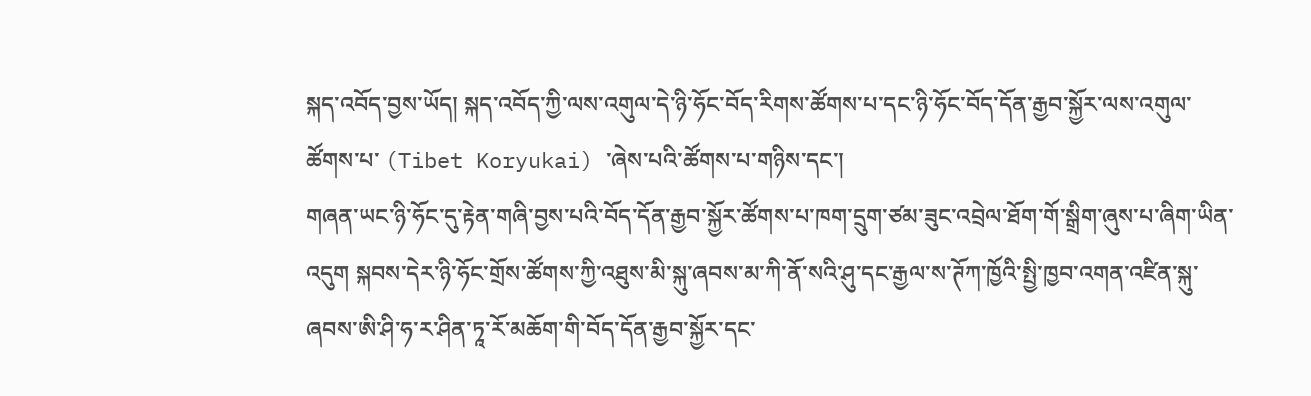སྐད་འབོད་བྱས་ཡོད། སྐད་འབོད་ཀྱི་ལས་འགུལ་དེ་ཉི་ཧོང་བོད་རིགས་ཚོགས་པ་དང་ཉི་ཧོང་བོད་དོན་རྒྱབ་སྐྱོར་ལས་འགུལ་ཚོགས་པ་ (Tibet Koryukai) ་ཞེས་པའི་ཚོགས་པ་གཉིས་དང་།
གཞན་ཡང་ཉི་ཧོང་དུ་རྟེན་གཞི་བྱས་པའི་བོད་དོན་རྒྱབ་སྐྱོར་ཚོགས་པ་ཁག་དྲུག་ཙམ་ཟུང་འབྲེལ་ཐོག་གོ་སྒྲིག་ཞུས་པ་ཞིག་ཡིན་འདུག སྐབས་དེར་ཉི་ཧོང་གྲོས་ཚོགས་ཀྱི་འཐུས་མི་སྐུ་ཞབས་མ་ཀི་ནོ་སའི་ཤུ་དང་རྒྱལ་ས་ཊོཀ་ཁྱོའི་སྤྱི་ཁྱབ་འགན་འཛིན་སྐུ་ཞབས་ཨི་ཤི་ཧ་ར་ཤིན་ཏཱ་རོ་མཆོག་གི་བོད་དོན་རྒྱབ་སྐྱོར་དང་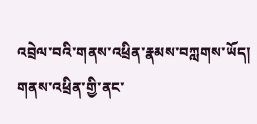འབྲེལ་བའི་གནས་འཕྲིན་རྣམས་བཀླགས་ཡོད། གནས་འཕྲིན་གྱི་ནང་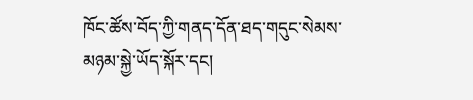ཁོང་ཚོས་བོད་ཀྱི་གནད་དོན་ཐད་གདུང་སེམས་མཉམ་སྐྱེ་ཡོད་སྐོར་དང།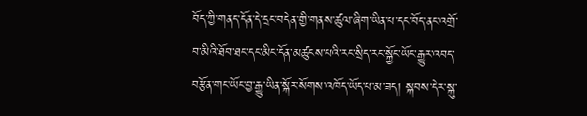བོད་ཀྱི་གནད་དོན་དེ་དྲང་བདེན་གྱི་གནས་ཚུལ་ཞིག་ཡིན་པ་དང་བོད་ནང་འགྲོ་བ་མིའི་ཐོབ་ཐང་དང་མིང་དོན་མཚུངས་པའི་རང་སྲིད་རང་སྐྱོང་ཡོང་རྒྱུར་འབད་བརྩོན་གང་ཡོང་བྱ་རྒྱུ་ཡིན་སྐོར་སོགས་འཁོད་ཡོད་པ་མ་ཟད། སྐབས་དེར་སྐུ་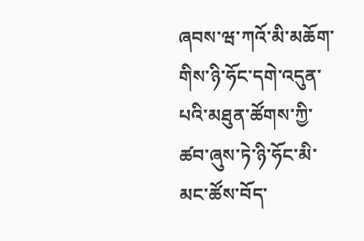ཞབས་ཝ་ཀའོ་མི་མཆོག་གིས་ཉི་ཧོང་དགེ་འདུན་པའི་མཐུན་ཚོགས་ཀྱི་ཚབ་ཞུས་ཏེ་ཉི་ཧོང་མི་མང་ཚོས་བོད་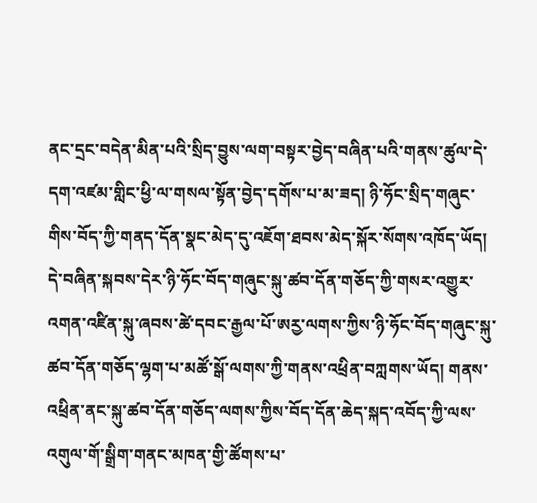ནང་དྲང་བདེན་མིན་པའི་སྲིད་བྱུས་ལག་བསྟར་བྱེད་བཞིན་པའི་གནས་ཚུལ་དེ་དག་འཛམ་གླིང་ཕྱི་ལ་གསལ་སྟོན་བྱེད་དགོས་པ་མ་ཟད། ཉི་ཧོང་སྲིད་གཞུང་གིས་བོད་ཀྱི་གནད་དོན་སྣང་མེད་དུ་འཇོག་ཐབས་མེད་སྐོར་སོགས་འཁོད་ཡོད། དེ་བཞིན་སྐབས་དེར་ཉི་ཧོང་བོད་གཞུང་སྐུ་ཚབ་དོན་གཅོད་ཀྱི་གསར་འགྱུར་འགན་འཛིན་སྐུ་ཞབས་ཚེ་དབང་རྒྱལ་པོ་ཨརྱ་ལགས་ཀྱིས་ཉི་ཧོང་བོད་གཞུང་སྐུ་ཚབ་དོན་གཅོད་ལྷག་པ་མཚོ་སྒོ་ལགས་ཀྱི་གནས་འཕྲིན་བཀླགས་ཡོད། གནས་འཕྲིན་ནང་སྐུ་ཚབ་དོན་གཅོད་ལགས་ཀྱིས་བོད་དོན་ཆེད་སྐད་འབོད་ཀྱི་ལས་འགུལ་གོ་སྒྲིག་གནང་མཁན་གྱི་ཚོགས་པ་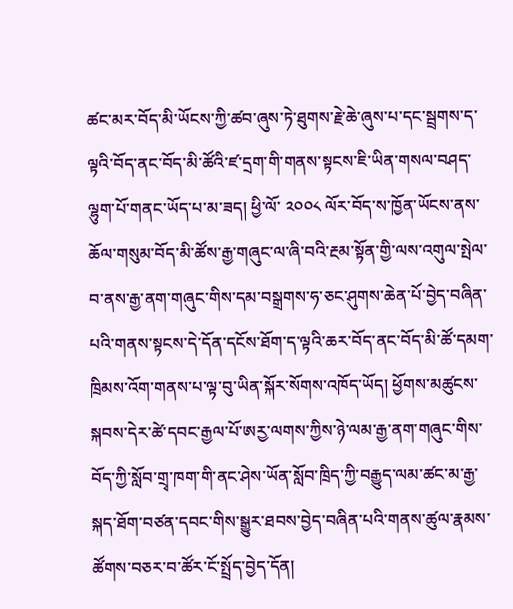ཚང་མར་བོད་མི་ཡོངས་ཀྱི་ཚབ་ཞུས་ཏེ་ཐུགས་རྗེ་ཆེ་ཞུས་པ་དང་སྦྲགས་ད་ལྟའི་བོད་ནང་བོད་མི་ཚོའི་ཛ་དྲག་གི་གནས་སྟངས་ཇི་ཡིན་གསལ་བཤད་ལྷུག་པོ་གནང་ཡོད་པ་མ་ཟད། ཕྱི་ལོ་ ༢༠༠༨ ལོར་བོད་ས་ཁྱོན་ཡོངས་ནས་ཆོལ་གསུམ་བོད་མི་ཚོས་རྒྱ་གཞུང་ལ་ཞི་བའི་རྔམ་སྟོན་གྱི་ལས་འགུལ་སྤེལ་བ་ནས་རྒྱ་ནག་གཞུང་གིས་དམ་བསྒྲགས་ཧ་ཅང་ཤུགས་ཆེན་པོ་བྱེད་བཞིན་པའི་གནས་སྟངས་དེ་དོན་དངོས་ཐོག་ད་ལྟའི་ཆར་བོད་ནང་བོད་མི་ཚོ་དམག་ཁྲིམས་འོག་གནས་པ་ལྟ་བུ་ཡིན་སྐོར་སོགས་འཁོད་ཡོད། ཕྱོགས་མཚུངས་སྐབས་དེར་ཚེ་དབང་རྒྱལ་པོ་ཨརྱ་ལགས་ཀྱིས་ཉེ་ལམ་རྒྱ་ནག་གཞུང་གིས་བོད་ཀྱི་སློབ་གྲྭ་ཁག་གི་ནང་ཤེས་ཡོན་སློབ་ཁྲིད་ཀྱི་བརྒྱུད་ལམ་ཚང་མ་རྒྱ་སྐད་ཐོག་བཙན་དབང་གིས་སྒྱུར་ཐབས་བྱེད་བཞིན་པའི་གནས་ཚུལ་རྣམས་ཚོགས་བཅར་བ་ཚོར་ངོ་སྤྲོད་བྱེད་དོན།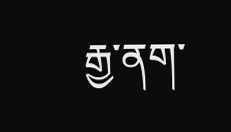རྒྱ་ནག་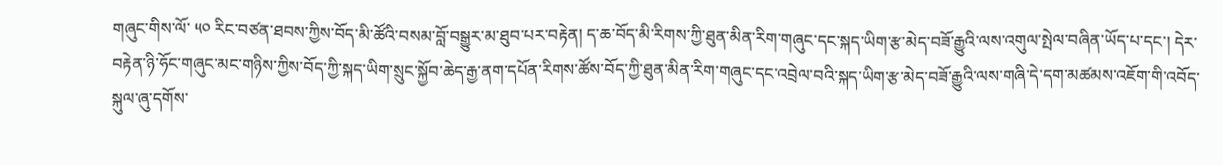གཞུང་གིས་ལོ་ ༥༠ རིང་བཙན་ཐབས་ཀྱིས་བོད་མི་ཚོའི་བསམ་བློ་བསྒྱུར་མ་ཐུབ་པར་བརྟེན། ད་ཆ་བོད་མི་རིགས་ཀྱི་ཐུན་མིན་རིག་གཞུང་དང་སྐད་ཡིག་རྩ་མེད་བཟོ་རྒྱུའི་ལས་འགུལ་སྤེལ་བཞིན་ཡོད་པ་དང་། དེར་བརྟེན་ཉི་ཧོང་གཞུང་མང་གཉིས་ཀྱིས་བོད་ཀྱི་སྐད་ཡིག་སྲུང་སྐྱོབ་ཆེད་རྒྱ་ནག་དཔོན་རིགས་ཚོས་བོད་ཀྱི་ཐུན་མིན་རིག་གཞུང་དང་འབྲེལ་བའི་སྐད་ཡིག་རྩ་མེད་བཟོ་རྒྱུའི་ལས་གཞི་དེ་དག་མཚམས་འཇོག་གི་འབོད་སྐུལ་ཞུ་དགོས་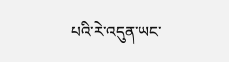པའི་རེ་འདུན་ཡང་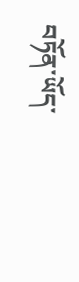བཏོན་ཡོད་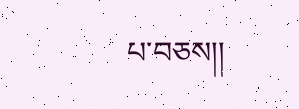པ་བཅས།།